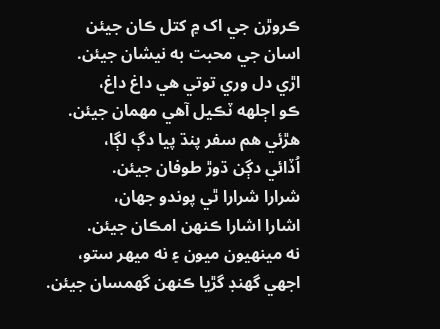ڪروڙن جي اک ۾ کتل ڪان جيئن
اسان جي محبت به نيشان جيئن.
اڙي دل وري توتي هي داغ داغ،
ڪو اڄلهه ٽڪيل آهي مهمان جيئن.
هڙئي هم سفر پنڌ پيا دڳ لڳا،
اُڏائي دڳن ڌوڙ طوفان جيئن.
شرارا شرارا ٿي پوندو جهان،
اشارا اشارا ڪنهن امڪان جيئن.
نه مينهيون ميون ۽ نه ميهر ستو،
اجھي گھنڊ گڙيا ڪنهن گھمسان جيئن.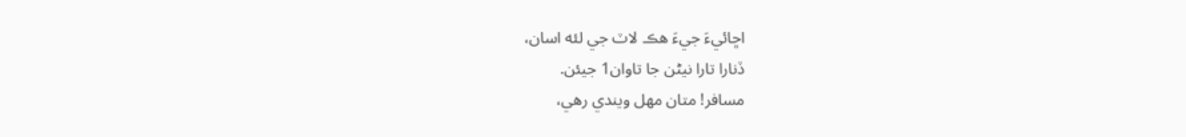اڇائيءَ جيءَ هڪ لاٽ جي لئه اسان،
ڏنارا تارا نيڻن جا تاوان1 جيئن.
مسافر! متان مهل ويندي رهي،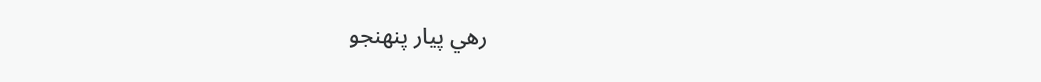رهي پيار پنهنجو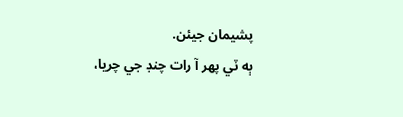پشيمان جيئن.
ٻه ٽي پهر آ رات چنڊ جي چريا،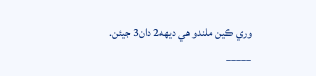وري ڪين ملندو هي ديهه2 دان3 جيئن.
_____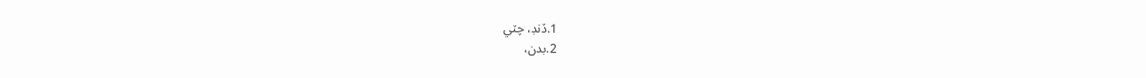1.ڏنڊ، چٽي
2.بدن،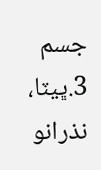جسم
3.ڀيٽا، نذرانو